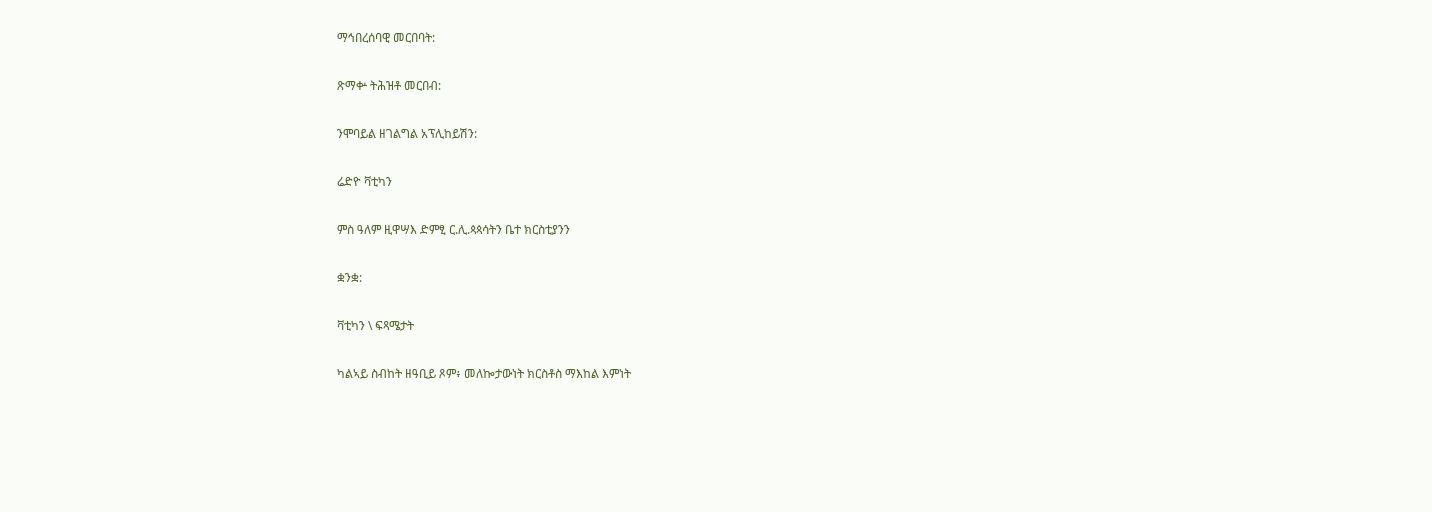ማኅበረሰባዊ መርበባት:

ጽማቍ ትሕዝቶ መርበብ:

ንሞባይል ዘገልግል አፕሊከይሽን:

ሬድዮ ቫቲካን

ምስ ዓለም ዚዋሣእ ድምፂ ር.ሊ.ጳጳሳትን ቤተ ክርስቲያንን

ቋንቋ:

ቫቲካን \ ፍጻሜታት

ካልኣይ ስብከት ዘዓቢይ ጾም፥ መለኰታውነት ክርስቶስ ማእከል እምነት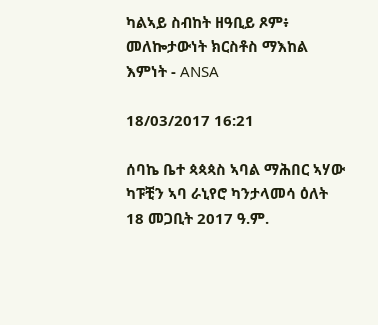ካልኣይ ስብከት ዘዓቢይ ጾም፥ መለኰታውነት ክርስቶስ ማእከል እምነት - ANSA

18/03/2017 16:21

ሰባኬ ቤተ ጳጳጳስ ኣባል ማሕበር ኣሃው ካፑቺን ኣባ ራኒየሮ ካንታላመሳ ዕለት 18 መጋቢት 2017 ዓ.ም.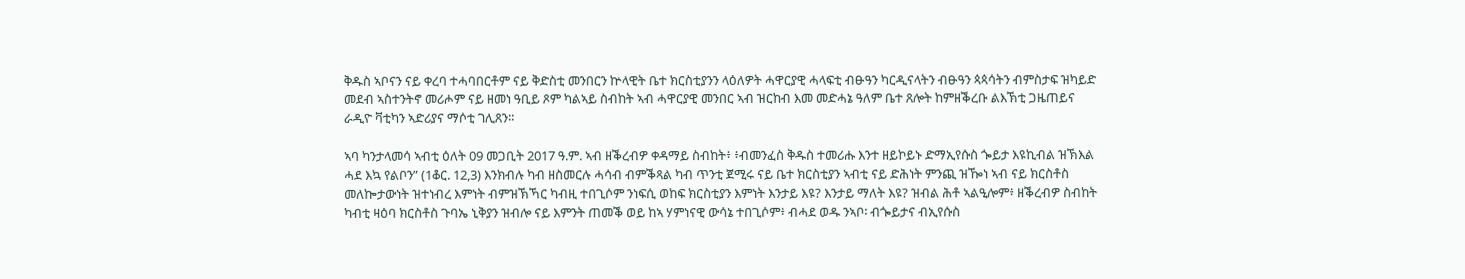ቅዱስ ኣቦናን ናይ ቀረባ ተሓባበርቶም ናይ ቅድስቲ መንበርን ኵላዊት ቤተ ክርስቲያንን ላዕለዎት ሓዋርያዊ ሓላፍቲ ብፁዓን ካርዲናላትን ብፁዓን ጳጳሳትን ብምስታፍ ዝካይድ መደብ ኣስተንትኖ መሪሖም ናይ ዘመነ ዓቢይ ጾም ካልኣይ ስብከት ኣብ ሓዋርያዊ መንበር ኣብ ዝርከብ እመ መድሓኔ ዓለም ቤተ ጸሎት ከምዘቕረቡ ልእኽቲ ጋዜጠይና ራዲዮ ቫቲካን ኣድሪያና ማሶቲ ገሊጸን።

ኣባ ካንታላመሳ ኣብቲ ዕለት 09 መጋቢት 2017 ዓ.ም. ኣብ ዘቕረብዎ ቀዳማይ ስብከት፥ ፥ብመንፈስ ቅዱስ ተመሪሑ እንተ ዘይኮይኑ ድማኢየሱስ ጐይታ እዩኪብል ዝኽእል ሓደ እኳ የልቦን” (1ቆር. 12,3) እንክብሉ ካብ ዘስመርሉ ሓሳብ ብምቕጻል ካብ ጥንቲ ጀሚሩ ናይ ቤተ ክርስቲያን ኣብቲ ናይ ድሕነት ምንጪ ዝዀነ ኣብ ናይ ክርስቶስ መለኰታውነት ዝተነብረ እምነት ብምዝኽኻር ካብዚ ተበጊሶም ንነፍሲ ወከፍ ክርስቲያን እምነት እንታይ እዩ? እንታይ ማለት እዩ? ዝብል ሕቶ ኣልዒሎም፥ ዘቕረብዎ ስብከት ካብቲ ዛዕባ ክርስቶስ ጉባኤ ኒቅያን ዝብሎ ናይ እምንት ጠመቕ ወይ ከኣ ሃምነናዊ ውሳኔ ተበጊሶም፥ ብሓደ ወዱ ንኣቦ፡ ብጐይታና ብኢየሱስ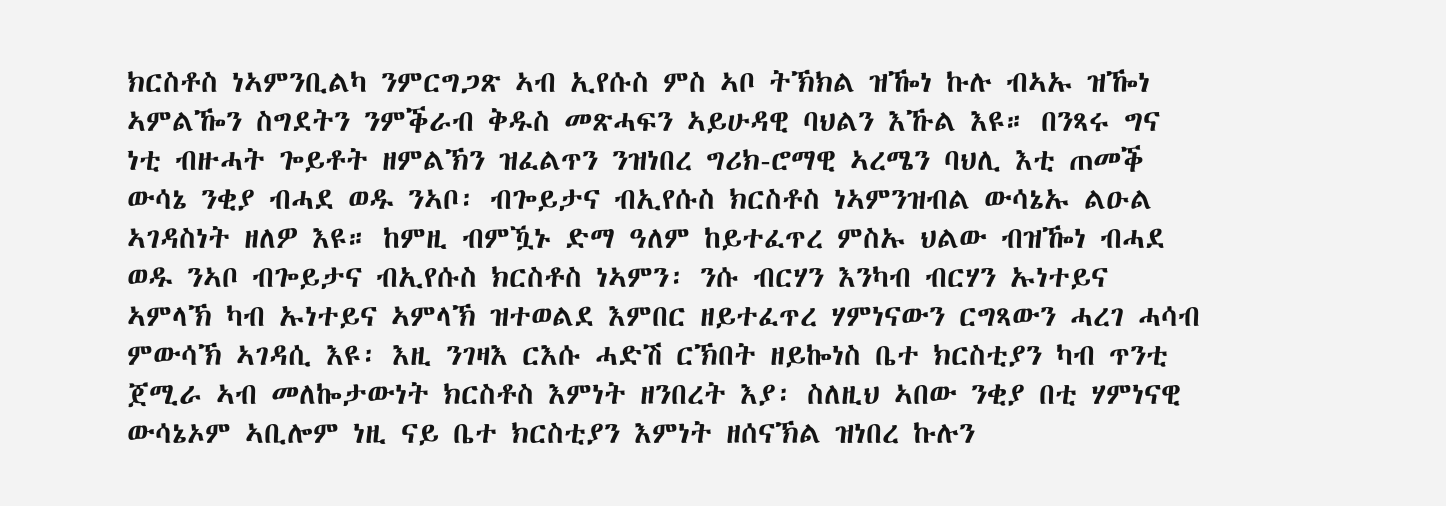ክርስቶስ ነኣምንቢልካ ንምርግጋጽ ኣብ ኢየሱስ ምስ ኣቦ ትኽክል ዝዀነ ኩሉ ብኣኡ ዝዀነ ኣምልዀን ስግደትን ንምቕራብ ቅዱስ መጽሓፍን ኣይሁዳዊ ባህልን እኹል እዩ። በንጻሩ ግና ነቲ ብዙሓት ጐይቶት ዘምልኽን ዝፈልጥን ንዝነበረ ግሪክ-ሮማዊ ኣረሜን ባህሊ እቲ ጠመቕ ውሳኔ ንቂያ ብሓደ ወዱ ንኣቦ፡ ብጐይታና ብኢየሱስ ክርስቶስ ነኣምንዝብል ውሳኔኡ ልዑል ኣገዳስነት ዘለዎ እዩ። ከምዚ ብምዃኑ ድማ ዓለም ከይተፈጥረ ምስኡ ህልው ብዝዀነ ብሓደ ወዱ ንኣቦ ብጐይታና ብኢየሱስ ክርስቶስ ነኣምን፡ ንሱ ብርሃን እንካብ ብርሃን ኡነተይና ኣምላኽ ካብ ኡነተይና ኣምላኽ ዝተወልደ እምበር ዘይተፈጥረ ሃምነናውን ርግጻውን ሓረገ ሓሳብ ምውሳኽ ኣገዳሲ እዩ፡ እዚ ንገዛእ ርእሱ ሓድሽ ርኽበት ዘይኰነስ ቤተ ክርስቲያን ካብ ጥንቲ ጀሚራ ኣብ መለኰታውነት ክርስቶስ እምነት ዘንበረት እያ፡ ስለዚህ ኣበው ንቂያ በቲ ሃምነናዊ ውሳኔኦም ኣቢሎም ነዚ ናይ ቤተ ክርስቲያን እምነት ዘሰናኽል ዝነበረ ኩሉን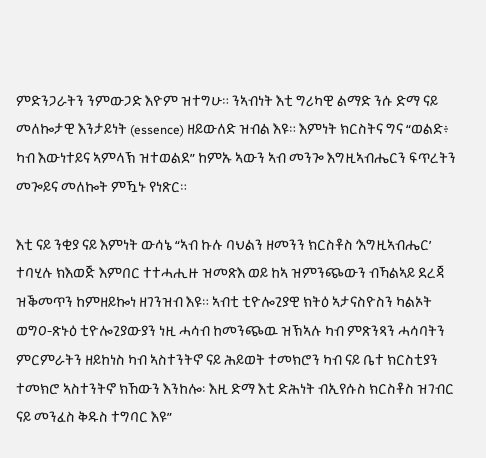ምድንጋራትን ንምውጋድ እዮም ዝተግሁ። ንኣብነት እቲ ግሪካዊ ልማድ ንሱ ድማ ናይ መለኰታዊ እንታይነት (essence) ዘይውለድ ዝብል እዩ። እምነት ክርስትና ግና “ወልድ፥ ካብ እውነተይና ኣምላኽ ዝተወልደ” ከምኡ ኣውን ኣብ መንጐ እግዚኣብሔርን ፍጥረትን መጐይና መለኰት ምዃኑ የነጽር።

እቲ ናይ ንቂያ ናይ እምነት ውሳኔ “ኣብ ኩሉ ባህልን ዘመንን ክርስቶስ ‘እግዚኣብሔር’ ተባሂሉ ክእወጅ እምበር ተተሓሒዙ ዝመጽእ ወይ ከኣ ዝምንጭውን ብኻልኣይ ደረጃ ዝቕመጥን ከምዘይኰነ ዘገንዝብ እዩ። ኣብቲ ቲዮሎጊያዊ ክትዕ ኣታናስዮስን ካልኦት ወግዐ-ጽኑዕ ቲዮሎጊያውያን ነዚ ሓሳብ ከመንጭዉ ዝኽኣሉ ካብ ምጽንጻን ሓሳባትን ምርምራትን ዘይከነስ ካብ ኣስተንትኖ ናይ ሕይወት ተመክሮን ካብ ናይ ቤተ ክርስቲያን ተመክሮ ኣስተንትኖ ክኸውን እንከሎ፡ እዚ ድማ እቲ ድሕነት ብኢየሱስ ክርስቶስ ዝገብር ናይ መንፈስ ቅዱስ ተግባር እዩ”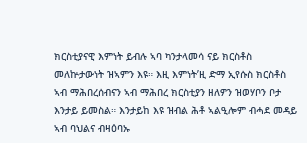ክርስቲያናዊ እምነት ይብሉ ኣባ ካንታላመሳ ናይ ክርስቶስ መለኵታውነት ዝኣምን እዩ። እዚ እምነት’ዚ ድማ ኢየሱስ ክርስቶስ ኣብ ማሕበረሰብናን ኣብ ማሕበረ ክርስቲያን ዘለዎን ዝወሃቦን ቦታ እንታይ ይመስል። እንታይከ እዩ ዝብል ሕቶ ኣልዒሎም ብሓደ መዳይ ኣብ ባህልና ብዛዕባኡ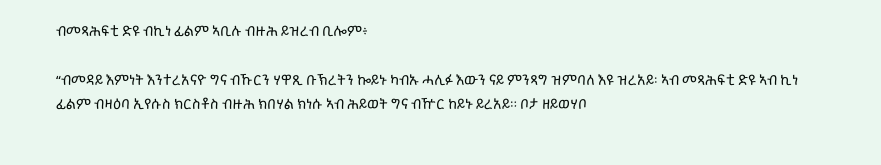ብመጻሕፍቲ ድዩ ብኪነ ፊልም ኣቢሉ ብዙሕ ይዝረብ ቢሎም፥

“ብመዳይ እምነት እንተረአናዮ ግና ብኹርን ሃዋጺ ቡኽረትን ኰይኑ ካብኡ ሓሊፉ እውን ናይ ምንጻግ ዝምባለ እዩ ዝረአይ፡ ኣብ መጻሕፍቲ ድዩ ኣብ ኪነ ፊልም ብዛዕባ ኢየሱስ ክርስቶስ ብዙሕ ክበሃል ክነሱ ኣብ ሕይወት ግና ብዅር ከይኑ ይረአይ። ቦታ ዘይወሃቦ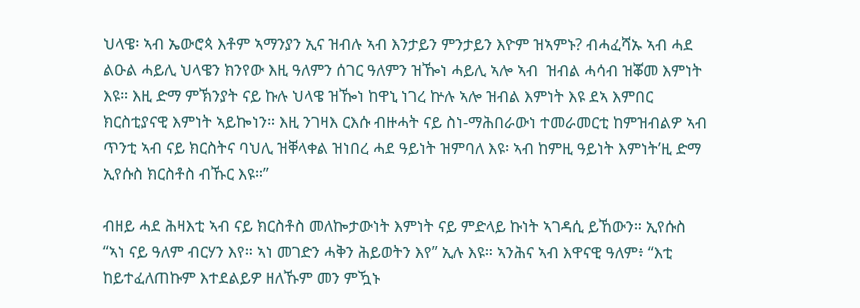ህላዌ፡ ኣብ ኤውሮጳ እቶም ኣማንያን ኢና ዝብሉ ኣብ እንታይን ምንታይን እዮም ዝኣምኑ? ብሓፈሻኡ ኣብ ሓደ ልዑል ሓይሊ ህላዌን ክንየው እዚ ዓለምን ሰገር ዓለምን ዝዀነ ሓይሊ ኣሎ ኣብ  ዝብል ሓሳብ ዝቖመ እምነት እዩ። እዚ ድማ ምኽንያት ናይ ኩሉ ህላዌ ዝዀነ ከዋኒ ነገረ ኵሉ ኣሎ ዝብል እምነት እዩ ደኣ እምበር ክርስቲያናዊ እምነት ኣይኰነን። እዚ ንገዛእ ርእሱ ብዙሓት ናይ ስነ-ማሕበራውነ ተመራመርቲ ከምዝብልዎ ኣብ ጥንቲ ኣብ ናይ ክርስትና ባህሊ ዝቐላቀል ዝነበረ ሓደ ዓይነት ዝምባለ እዩ፡ ኣብ ከምዚ ዓይነት እምነት’ዚ ድማ ኢየሱስ ክርስቶስ ብኹር እዩ።”

ብዘይ ሓደ ሕዛእቲ ኣብ ናይ ክርስቶስ መለኰታውነት እምነት ናይ ምድላይ ኩነት ኣገዳሲ ይኸውን። ኢየሱስ “ኣነ ናይ ዓለም ብርሃን እየ። ኣነ መገድን ሓቅን ሕይወትን እየ” ኢሉ እዩ። ኣንሕና ኣብ እዋናዊ ዓለም፥ “እቲ ከይተፈለጠኩም እተደልይዎ ዘለኹም መን ምዃኑ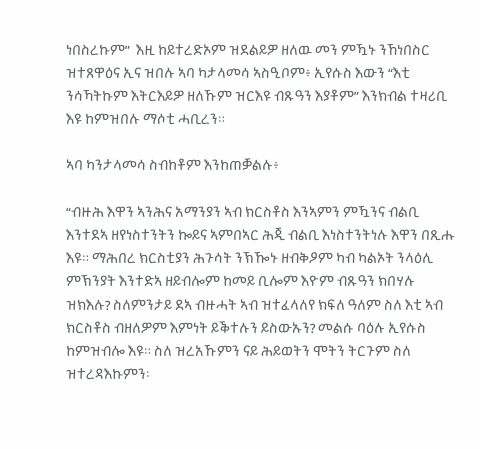ነበስረኩም”  እዚ ከይተረድኦም ዝደልይዎ ዘለዉ መን ምዃኑ ንኸነበስር ዝተጸዋዕና ኢና ዝበሉ ኣባ ካታላመሳ ኣስዒቦም፥ ኢየሱስ እውን “እቲ ንሳኻትኩም እትርእይዎ ዘለኹም ዝርእዩ ብጹዓን እያቶም” እንክብል ተዛሪቢ እዩ ከምዝበሉ ማሶቲ ሓቢረን።

ኣባ ካንታላመሳ ስብከቶም እንከጠቓልሉ፥

“ብዙሕ እዋን ኣንሕና አማንያን ኣብ ክርስቶስ እንኣምን ምዃንና ብልቢ እንተደኣ ዘየነስተንትን ኰይና ኣምበኣር ሕጂ ብልቢ እነስተንትነሉ እዋን በጺሑ እዩ። ማሕበረ ክርስቲያን ሕጉሳት ንኽዀኑ ዘብቅዖም ካብ ካልኦት ንላዕሊ ምኽንያት እንተድኣ ዘይብሎም ከመይ ቢሎም እዮም ብጹዓን ክበሃሉ ዝክእሉ? ስለምንታይ ደኣ ብዙሓት ኣብ ዝተፈላለየ ክፍለ ዓለም ስለ እቲ ኣብ ክርስቶስ ብዘለዎም እምነት ይቕተሉን ይስውኡን? መልሱ ባዕሉ ኢየሱስ ከምዝብሎ እዩ። ስለ ዝረአኹምን ናይ ሕይወትን ሞትን ትርጉም ስለ ዝተረዳእኩምን፡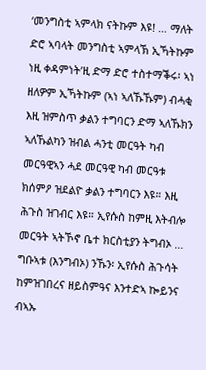‘መንግስቲ ኣምላክ ናትኩም እዩ! … ማለት ድሮ ኣባላት መንግስቲ ኣምላኽ ኢኻትኩም ነዚ ቀዳምነት’ዚ ድማ ድሮ ተስተማቕሩ፡ ኣነ ዘለዎም ኢኻትኩም (ኣነ ኣለኹኹም) ብሓቂ እዚ ዝምስጥ ቃልን ተግባርን ድማ ኣለኹክን ኣለኹልካን ዝብል ሓንቲ መርዓት ካብ መርዓዊኣን ሓደ መርዓዊ ካብ መርዓቱ ክሰምዖ ዝደልዮ ቃልን ተግባርን እዩ። እዚ ሕጉስ ዝገብር እዩ። ኢየሱስ ከምዚ እትብሎ መርዓት ኣትኾኖ ቤተ ክርስቲያን ትግብኦ … ግቡኣቱ (እንግብኦ) ንኹን፡ ኢየሱስ ሕጉሳት ከምዝገበረና ዘይስምዓና እንተድኣ ኰይንና ብኣኡ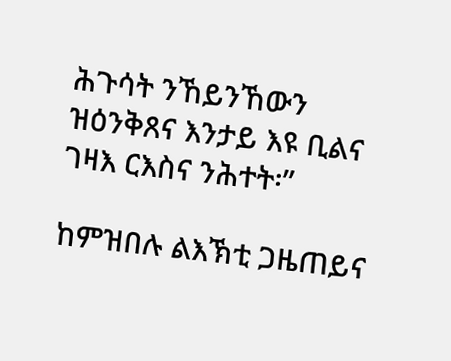ሕጉሳት ንኸይንኸውን ዝዕንቅጸና እንታይ እዩ ቢልና ገዛእ ርእስና ንሕተት፡”

ከምዝበሉ ልእኽቲ ጋዜጠይና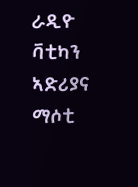ራዲዮ ቫቲካን ኣድሪያና ማሶቲ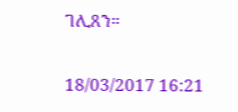ገሊጸን።

18/03/2017 16:21